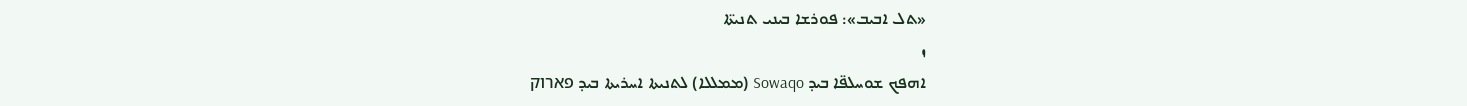«ܬܠ ܐܒܝܒ»: ܦܘܪܫܐ ܒܝܢܝ ܬܢܝܬ̈ܐ
ܙ
ܐܗܦܟ ܫܘܚܠܦ̈ܐ ܒܝܕ Sowaqo (ܡܡܠܠܐ) ܠܬܢܝܬܐ ܐܚܪܝܬܐ ܒܝܕ פארוק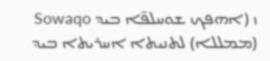ܙ (ܐܗܦܟ ܫܘܚܠܦ̈ܐ ܒܝܕ Sowaqo (ܡܡܠܠܐ) ܠܬܢܝܬܐ ܐܚܪܝܬܐ ܒܝܕ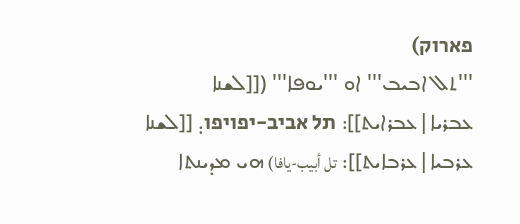פארוק)
'''ܬܠ ܐܒܝܒ''' ܐܘ '''ܝܘܦܐ''' ([[ܠܫܢܐ ܥܒܪܝܐ|ܥܒܪܐܝܬ]]: תל אביב-יפויפו܄ [[ܠܫܢܐ ܥܪܒܝܐ|ܥܪܒܐܝܬ]]: تل أبيب-يافا) ܗܝ ܡܕܝܢܬܐ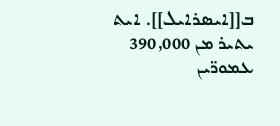ܒ[[ܐܝܣܪܐܝܠ]]. ܐܝܬ ܝܬܝܪ ܡܢ 390,000 ܥܡܘܪ̈ܝܢ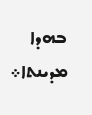ܒܗܕܐ ܡܕܝܢܬܐ܀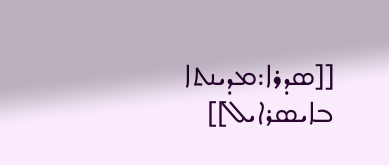[[ܣܕܪܐ:ܡܕܝܢܬܐ ܒܐܝܣܪܐܝܠ]]